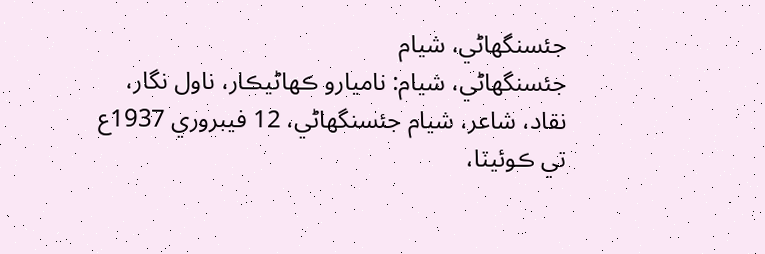جئسنگهاڻي، شيام
جئسنگهاڻي، شيام: ناميارو ڪهاڻيڪار، ناول نگار، نقاد، شاعر، شيام جئسنگهاڻي، 12 فيبروري 1937ع تي ڪوئيٽا،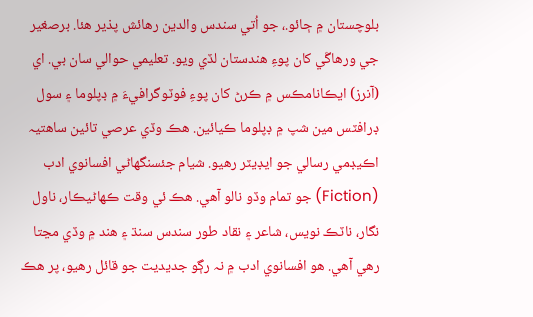بلوچستان ۾ ڄائو.، جو اُتي سندس والدين رهائش پذير هئا. برصغير جي ورهاڱي کان پوءِ هندستان لڏي ويو. تعليمي حوالي سان بي. اي (آنرز) ايڪانامڪس ۾ ڪرڻ کان پوءِ فوٽوگرافيءَ ۾ ڊپلوما ۽ سول ڊرافٽس مين شپ ۾ ڊپلوما ڪيائين. هڪ وڏي عرصي تائين ساهتيہ اڪيڊمي رسالي جو ايڊيٽر رهيو. شيام جئسنگهاڻي افسانوي ادب (Fiction) جو تمام وڏو نالو آهي. هڪ ئي وقت ڪهاڻيڪار، ناول نگار، ناٽڪ نويس، شاعر ۽ نقاد طور سندس سنڌ ۽ هند ۾ وڏي مڃتا رهي آهي. هو افسانوي ادب ۾ نہ رڳو جديديت جو قائل رهيو، پر هڪ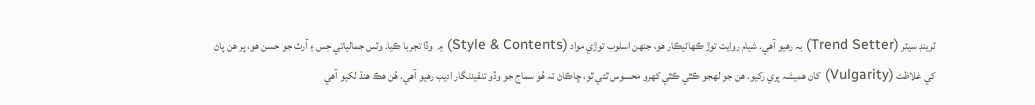ٽرينڊ سيٽر (Trend Setter) بہ رهيو آهي. شيام روايت توڙ ڪهاڻيڪار هو، جنهن اسلوب توڙي مواد (Style & Contents) ۾ وڏا تجربا ڪيا. وٽس جمالياتي حِس ۽ آرٽ جو حسن هو، پر هن پاڻ کي غلاظت (Vulgarity) کان هميشہ پري رکيو. هن جو لهجو ڪٿي ڪٿي کهرو محسوس ٿئي ٿو، ڇاڪاڻ تہ هُو سماج جو وڏو تنقيدنگار اديب رهيو آهي. هُن هڪ هنڌ لکيو آهي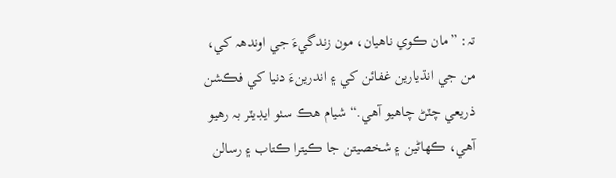تہ: ”مان ڪوي ناهيان، مون زندگيءَ جي اوندھہ کي، من جي انڌيارين غفائن کي ۽ اندرينءَ دنيا کي فڪشن ذريعي چٽڻ چاهيو آهي.“ شيام هڪ سٺو ايڊيٽر بہ رهيو آهي، ڪهاڻين ۽ شخصيتن جا ڪيترا ڪتاب ۽ رسالن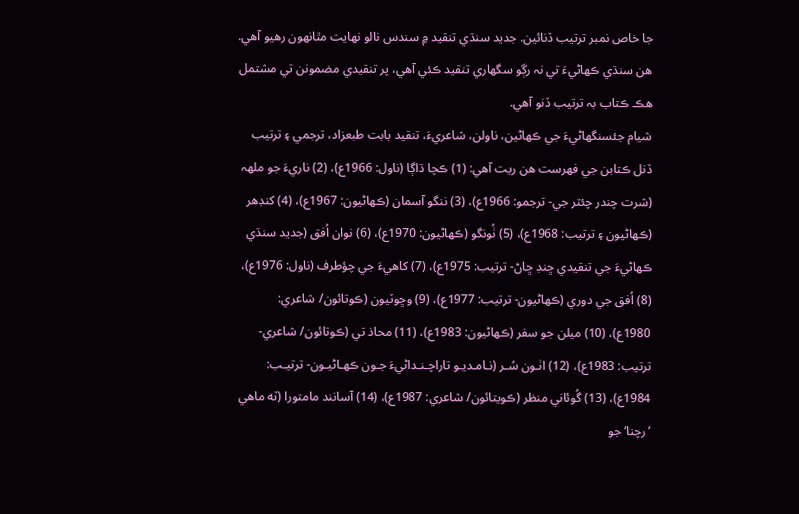جا خاص نمبر ترتيب ڏنائين. جديد سنڌي تنقيد ۾ سندس نالو نهايت مٿانهون رهيو آهي. هن سنڌي ڪهاڻيءَ تي نہ رڳو سگهاري تنقيد ڪئي آهي، پر تنقيدي مضمونن تي مشتمل هڪ ڪتاب بہ ترتيب ڏنو آهي.
شيام جئسنگهاڻيءَ جي ڪهاڻين، ناولن، شاعريءَ، تنقيد بابت طبعزاد، ترجمي ۽ ترتيب ڏنل ڪتابن جي فهرست هن ريت آهي: (1) ڪچا ڌاڳا (ناول: 1966ع)، (2) ناريءَ جو ملھہ (شرت چندر چئٽر جي- ترجمو: 1966ع)، (3) ننگو آسمان (ڪهاڻيون: 1967ع)، (4) کنڊهر (ڪهاڻيون ۽ ترتيب: 1968ع)، (5) ٺُونگو (ڪهاڻيون: 1970ع)، (6) نوان اُفق (جديد سنڌي ڪهاڻيءَ جي تنقيدي ڇنڊ ڇاڻ- ترتيب: 1975ع)، (7) کاهيءَ جي چؤطرف (ناول: 1976ع)، (8) اُفق جي دوري (ڪهاڻيون- ترتيب: 1977ع)، (9) وڇوٽيون (ڪوتائون/ شاعري: 1980ع)، (10) ميلن جو سفر (ڪهاڻيون: 1983ع)، (11) محاذ تي (ڪوتائون/ شاعري- ترتيب: 1983ع)، (12) اٺـون سُـر (نـامـديـو تاراچـنـداڻيءَ جـون ڪهـاڻيـون- ترتيـب: 1984ع)، (13) گُوئاني منظر (ڪويتائون/ شاعري: 1987ع)، (14) آسانند مامتورا (ٽه ماهي ’رچنا‘ جو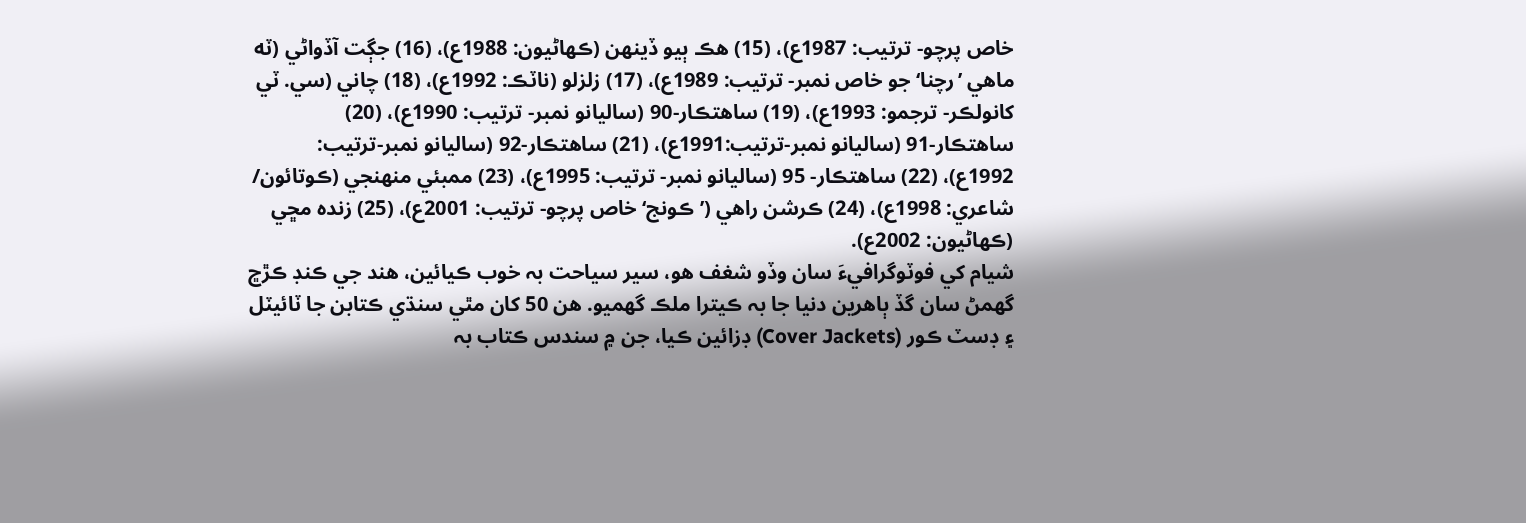خاص پرچو- ترتيب: 1987ع)، (15) هڪ ٻيو ڏينهن (ڪهاڻيون: 1988ع)، (16) جڳت آڏواڻي (ٽه ماهي ’رچنا‘ جو خاص نمبر- ترتيب: 1989ع)، (17) زلزلو (ناٽڪ: 1992ع)، (18) چاني (سي. ٽي کانولڪر- ترجمو: 1993ع)، (19) ساهتڪار-90 (ساليانو نمبر- ترتيب: 1990ع)، (20) ساهتڪار-91 (ساليانو نمبر-ترتيب:1991ع)، (21) ساهتڪار-92 (ساليانو نمبر-ترتيب: 1992ع)، (22) ساهتڪار- 95 (ساليانو نمبر- ترتيب: 1995ع)، (23) ممبئي منهنجي (ڪوتائون/ شاعري: 1998ع)، (24) ڪرشن راهي (’ڪونج‘ خاص پرچو- ترتيب: 2001ع)، (25) زندہ مڇي (ڪهاڻيون: 2002ع).
شيام کي فوٽوگرافيءَ سان وڏو شغف هو، سير سياحت بہ خوب ڪيائين، هند جي ڪنڊ ڪڙڇ گهمڻ سان گڏ ٻاهرين دنيا جا بہ ڪيترا ملڪ گهميو. هن 50 کان مٿي سنڌي ڪتابن جا ٽائيٽل ۽ ڊسٽ ڪور (Cover Jackets) ڊزائين ڪيا، جن ۾ سندس ڪتاب بہ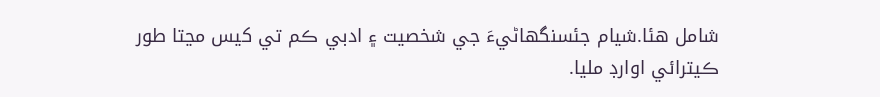شامل هئا.شيام جئسنگهاڻيءَ جي شخصيت ۽ ادبي ڪم تي کيس مڃتا طور ڪيترائي اوارڊ مليا.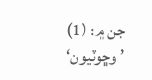جن ۾: (1) ’وڇوٽيون‘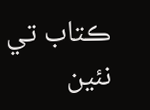ڪتاب تي نئين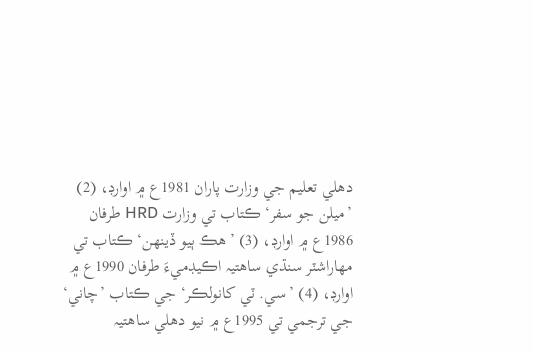دهلي تعليم جي وزارت پاران 1981ع ۾ اوارڊ، (2) ’ميلن جو سفر‘ ڪتاب تي وزارت HRD طرفان 1986ع ۾ اوارڊ، (3) ’هڪ ٻيو ڏينهن‘ ڪتاب تي مهاراشٽر سنڌي ساهتيہ اڪيڊميءَ طرفان 1990ع ۾ اوارڊ، (4) ’سي. ٽي کانولڪر‘ جي ڪتاب ’چاني‘ جي ترجمي تي 1995ع ۾ نيو دهلي ساهتيہ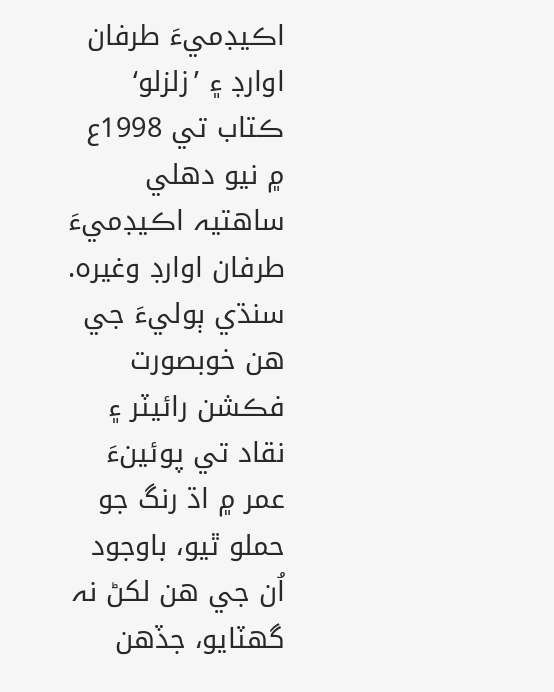اڪيڊميءَ طرفان اوارڊ ۽ ’زلزلو‘ ڪتاب تي 1998ع ۾ نيو دهلي ساهتيہ اڪيڊميءَ طرفان اوارڊ وغيرہ. سنڌي ٻوليءَ جي هن خوبصورت فڪشن رائيٽر ۽ نقاد تي پوئينءَ عمر ۾ اڌ رنگ جو حملو ٿيو، باوجود اُن جي هن لکڻ نہ گهٽايو، جڏهن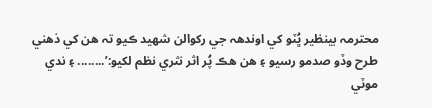محترمہ بينظير ڀُٽو کي اوندھہ جي رکوالن شھيد ڪيو تہ هن کي ذهني طرح وڏو صدمو رسيو ۽ هن هڪ پُر اثر نثري نظم لکيو:’........ ۽ ندي موٽي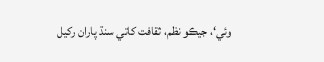وئي‘، جيڪو نظم، ثقافت کاتي سنڌ پاران رکيل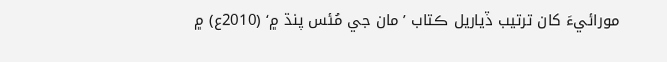مورائيءَ کان ترتيب ڏياريل ڪتاب ’مان جي مُئس پنڌ ۾‘ (2010ع) ۾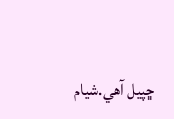ڇپيل آهي.شيام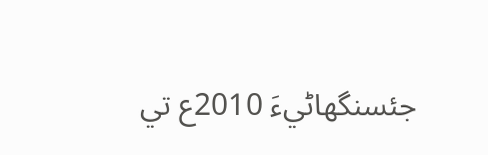جئسنگهاڻيءَ 2010ع تي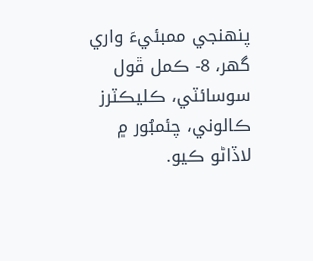پنھنجي ممبئيءَ واري گهر، 8- ڪمل ڦول سوسائٽي، ڪليڪٽرز ڪالوني، چئمبُور ۾ لاڏاڻو ڪيو.